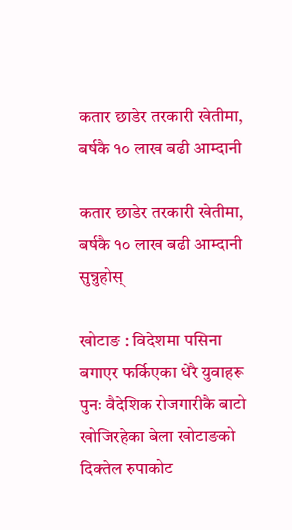कतार छाडेर तरकारी खेतीमा, बर्षकै १० लाख बढी आम्दानी

कतार छाडेर तरकारी खेतीमा, बर्षकै १० लाख बढी आम्दानी
सुन्नुहोस्

खोटाङ : विदेशमा पसिना बगाएर फर्किएका धेरै युवाहरू पुनः वैदेशिक रोजगारीकै बाटो खोजिरहेका बेला खोटाङको दिक्तेल रुपाकोट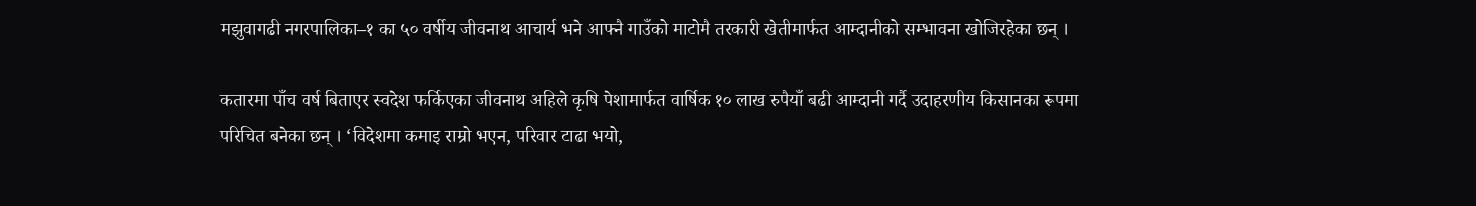मझुवागढी नगरपालिका–१ का ५० वर्षीय जीवनाथ आचार्य भने आफ्नै गाउँको माटोमै तरकारी खेतीमार्फत आम्दानीको सम्भावना खोजिरहेका छन् ।

कतारमा पाँच वर्ष बिताएर स्वदेश फर्किएका जीवनाथ अहिले कृषि पेशामार्फत वार्षिक १० लाख रुपैयाँ बढी आम्दानी गर्दै उदाहरणीय किसानका रूपमा परिचित बनेका छन् । ‘विदेशमा कमाइ राम्रो भएन, परिवार टाढा भयो,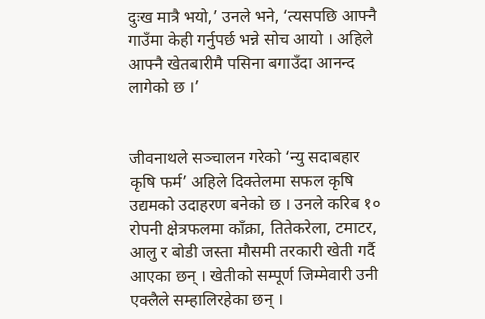दुःख मात्रै भयो,’ उनले भने, ‘त्यसपछि आफ्नै गाउँमा केही गर्नुपर्छ भन्ने सोच आयो । अहिले आफ्नै खेतबारीमै पसिना बगाउँदा आनन्द लागेको छ ।’


जीवनाथले सञ्चालन गरेको ‘न्यु सदाबहार कृषि फर्म’ अहिले दिक्तेलमा सफल कृषि उद्यमको उदाहरण बनेको छ । उनले करिब १० रोपनी क्षेत्रफलमा काँक्रा, तितेकरेला, टमाटर, आलु र बोडी जस्ता मौसमी तरकारी खेती गर्दै आएका छन् । खेतीको सम्पूर्ण जिम्मेवारी उनी एक्लैले सम्हालिरहेका छन् ।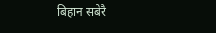बिहान सबेरै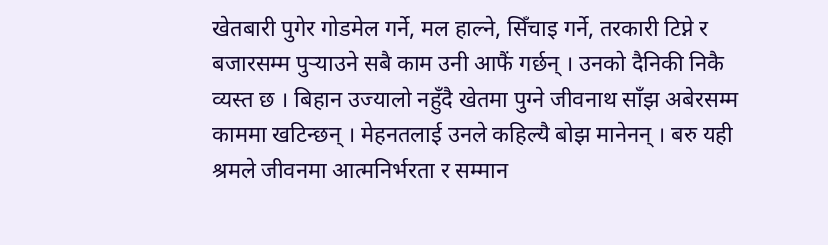खेतबारी पुगेर गोडमेल गर्ने, मल हाल्ने, सिँचाइ गर्ने, तरकारी टिप्ने र बजारसम्म पुर्‍याउने सबै काम उनी आफैं गर्छन् । उनको दैनिकी निकै व्यस्त छ । बिहान उज्यालो नहुँदै खेतमा पुग्ने जीवनाथ साँझ अबेरसम्म काममा खटिन्छन् । मेहनतलाई उनले कहिल्यै बोझ मानेनन् । बरु यही श्रमले जीवनमा आत्मनिर्भरता र सम्मान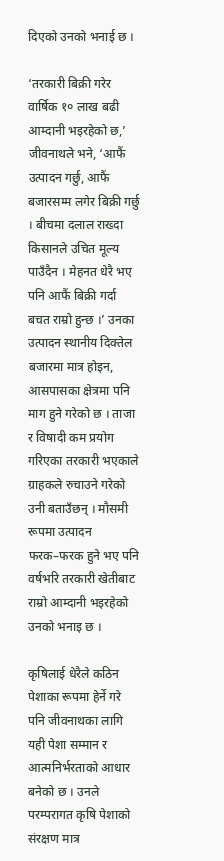दिएको उनको भनाई छ ।

‘तरकारी बिक्री गरेर वार्षिक १० लाख बढी आम्दानी भइरहेको छ,’ जीवनाथले भने, ‘आफैं उत्पादन गर्छु, आफैं बजारसम्म लगेर बिक्री गर्छु । बीचमा दलाल राख्दा किसानले उचित मूल्य पाउँदैन । मेहनत धेरै भए पनि आफैं बिक्री गर्दा बचत राम्रो हुन्छ ।’ उनका उत्पादन स्थानीय दिक्तेल बजारमा मात्र होइन, आसपासका क्षेत्रमा पनि माग हुने गरेको छ । ताजा र विषादी कम प्रयोग गरिएका तरकारी भएकाले ग्राहकले रुचाउने गरेको उनी बताउँछन् । मौसमी रूपमा उत्पादन फरक–फरक हुने भए पनि वर्षभरि तरकारी खेतीबाट राम्रो आम्दानी भइरहेको उनको भनाइ छ ।

कृषिलाई धेरैले कठिन पेशाका रूपमा हेर्ने गरे पनि जीवनाथका लागि यही पेशा सम्मान र आत्मनिर्भरताको आधार बनेको छ । उनले परम्परागत कृषि पेशाको संरक्षण मात्र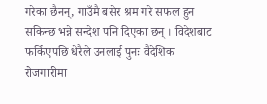गरेका छैनन्, गाउँमै बसेर श्रम गरे सफल हुन सकिन्छ भन्ने सन्देश पनि दिएका छन् । विदेशबाट फर्किएपछि धेरैले उनलाई पुनः वैदेशिक रोजगारीमा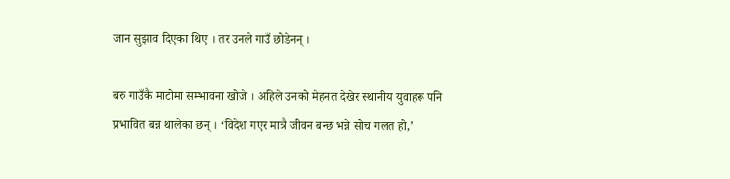जान सुझाव दिएका थिए । तर उनले गाउँ छोडेनन् ।

बरु गाउँकै माटोमा सम्भावना खोजे । अहिले उनको मेहनत देखेर स्थानीय युवाहरू पनि प्रभावित बन्न थालेका छन् । ‘विदेश गएर मात्रै जीवन बन्छ भन्ने सोच गलत हो,’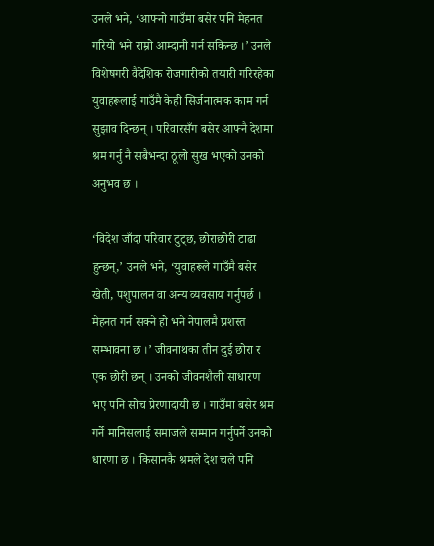उनले भने, ‘आफ्नो गाउँमा बसेर पनि मेहनत गरियो भने राम्रो आम्दानी गर्न सकिन्छ ।’ उनले विशेषगरी वैदेशिक रोजगारीको तयारी गरिरहेका युवाहरूलाई गाउँमै केही सिर्जनात्मक काम गर्न सुझाव दिन्छन् । परिवारसँग बसेर आफ्नै देशमा श्रम गर्नु नै सबैभन्दा ठूलो सुख भएको उनको अनुभव छ ।

‘विदेश जाँदा परिवार टुट्छ, छोराछोरी टाढा हुन्छन्,’ उनले भने, ‘युवाहरूले गाउँमै बसेर खेती, पशुपालन वा अन्य व्यवसाय गर्नुपर्छ । मेहनत गर्न सक्ने हो भने नेपालमै प्रशस्त सम्भावना छ ।’ जीवनाथका तीन दुई छोरा र एक छोरी छन् । उनको जीवनशैली साधारण भए पनि सोच प्रेरणादायी छ । गाउँमा बसेर श्रम गर्ने मानिसलाई समाजले सम्मान गर्नुपर्ने उनको धारणा छ । किसानकै श्रमले देश चले पनि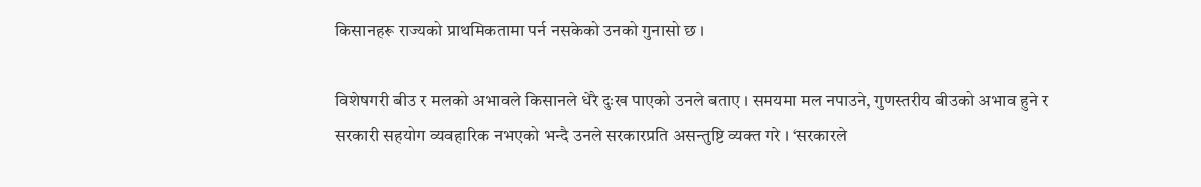किसानहरू राज्यको प्राथमिकतामा पर्न नसकेको उनको गुनासो छ ।

विशेषगरी बीउ र मलको अभावले किसानले धेरै दुःख पाएको उनले बताए । समयमा मल नपाउने, गुणस्तरीय बीउको अभाव हुने र सरकारी सहयोग व्यवहारिक नभएको भन्दै उनले सरकारप्रति असन्तुष्टि व्यक्त गरे । ‘सरकारले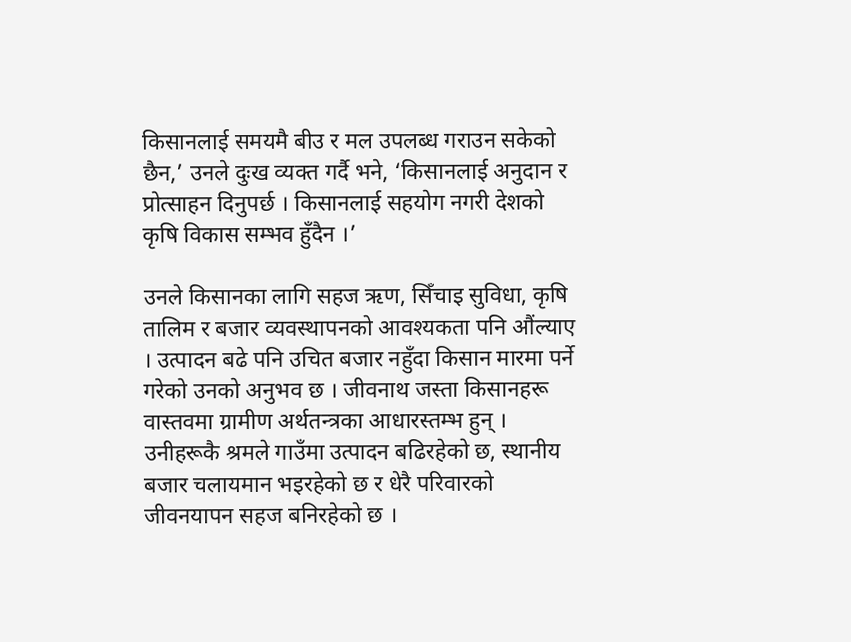किसानलाई समयमै बीउ र मल उपलब्ध गराउन सकेको छैन,’ उनले दुःख व्यक्त गर्दै भने, ‘किसानलाई अनुदान र प्रोत्साहन दिनुपर्छ । किसानलाई सहयोग नगरी देशको कृषि विकास सम्भव हुँदैन ।’

उनले किसानका लागि सहज ऋण, सिँचाइ सुविधा, कृषि तालिम र बजार व्यवस्थापनको आवश्यकता पनि औंल्याए । उत्पादन बढे पनि उचित बजार नहुँदा किसान मारमा पर्ने गरेको उनको अनुभव छ । जीवनाथ जस्ता किसानहरू वास्तवमा ग्रामीण अर्थतन्त्रका आधारस्तम्भ हुन् । उनीहरूकै श्रमले गाउँमा उत्पादन बढिरहेको छ, स्थानीय बजार चलायमान भइरहेको छ र धेरै परिवारको जीवनयापन सहज बनिरहेको छ ।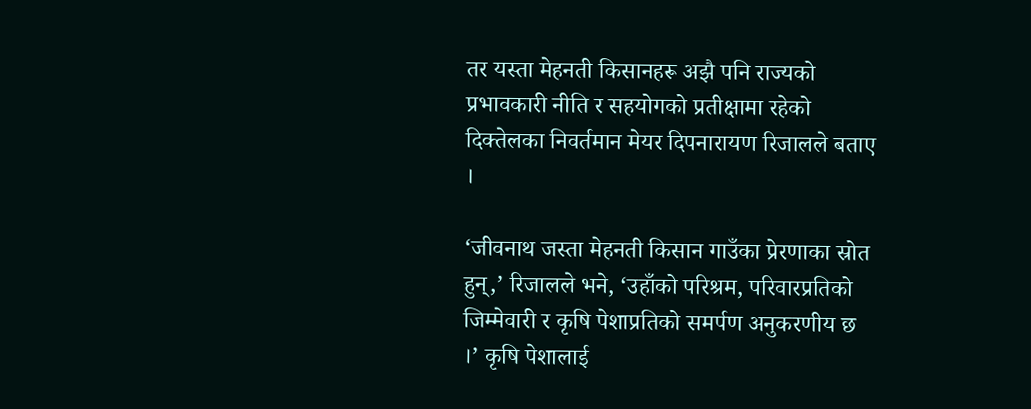तर यस्ता मेहनती किसानहरू अझै पनि राज्यको प्रभावकारी नीति र सहयोगको प्रतीक्षामा रहेको दिक्तेलका निवर्तमान मेयर दिपनारायण रिजालले बताए ।

‘जीवनाथ जस्ता मेहनती किसान गाउँका प्रेरणाका स्रोत हुन्,’ रिजालले भने, ‘उहाँको परिश्रम, परिवारप्रतिको जिम्मेवारी र कृषि पेशाप्रतिको समर्पण अनुकरणीय छ ।’ कृषि पेशालाई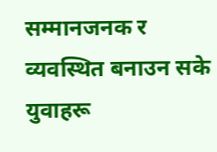सम्मानजनक र व्यवस्थित बनाउन सके युवाहरू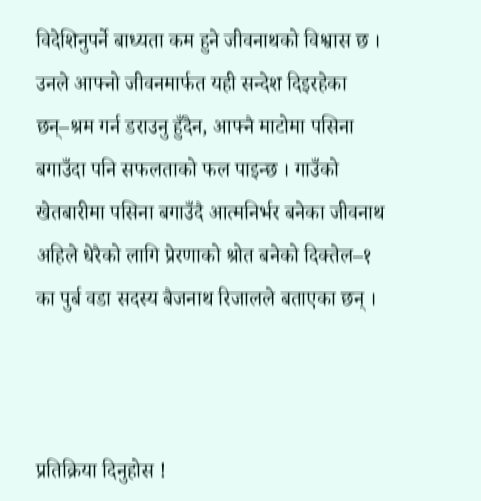विदेशिनुपर्ने बाध्यता कम हुने जीवनाथको विश्वास छ । उनले आफ्नो जीवनमार्फत यही सन्देश दिइरहेका छन्–श्रम गर्न डराउनु हुँदैन, आफ्नै माटोमा पसिना बगाउँदा पनि सफलताको फल पाइन्छ । गाउँको खेतबारीमा पसिना बगाउँदै आत्मनिर्भर बनेका जीवनाथ अहिले धेरैको लागि प्रेरणाको श्रोत बनेको दिक्तेल–१ का पुर्ब वडा सदस्य बैजनाथ रिजालले बताएका छन् ।



प्रतिक्रिया दिनुहोस !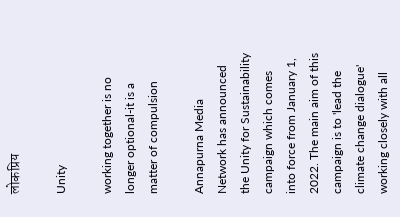लोकप्रिय

Unity

working together is no longer optional-it is a matter of compulsion

Annapurna Media Network has announced the Unity for Sustainability campaign which comes into force from January 1, 2022. The main aim of this campaign is to 'lead the climate change dialogue' working closely with all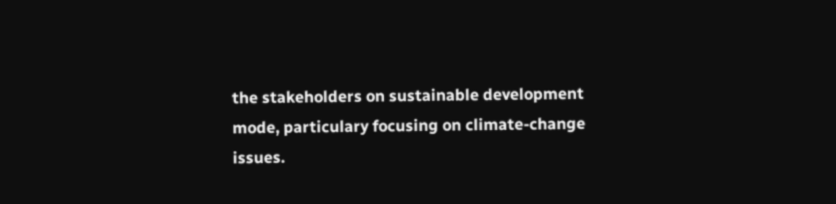the stakeholders on sustainable development mode, particulary focusing on climate-change issues.